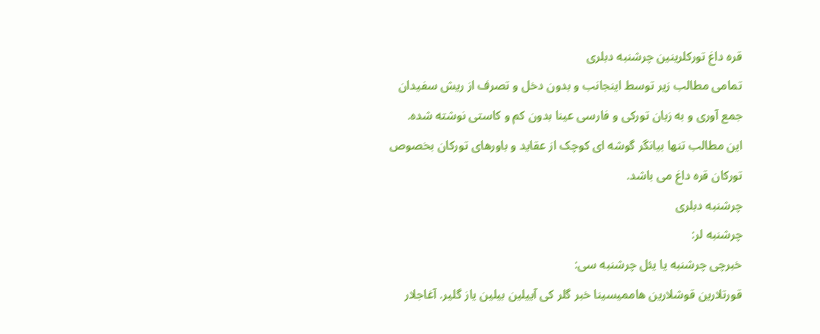قره داغ تورکلرینین چرشنبه دبلری
تمامی مطالب زیر توسط اینجانب و بدون دخل و تصرف از ریش سفیدان جمع آوری و به زبان تورکی و فارسی عینا بدون کم و کاستی نوشته شده.
این مطالب تنها بیانگر گوشه ای کوچک از عقاید و باورهای تورکان بخصوص تورکان قره داغ می باشد.
چرشنبه دبلری
چرشنبه لر:
خبرچی چرشنبه یا یئل چرشنبه سی:
قورتلارین قوشلارین هاممیسینا خبر گلر کی آییلین بیلین یاز گلیر. آغاجلار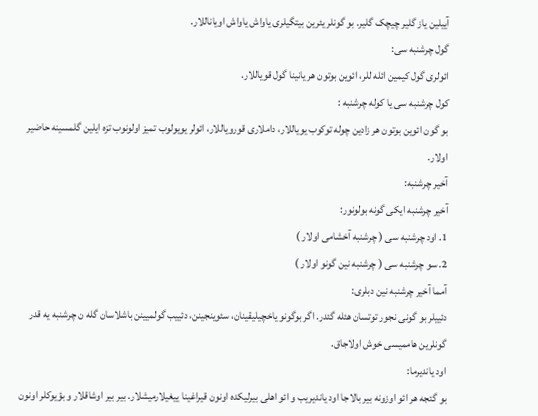آییلین یاز گلیر چیچک گلیر. بو گونلر یئرین بیتگیلری یاواش یاواش اویاناللار.
گول چرشنبه سی:
ائولری گول کیمین ائله للر، ائوین بوتون هر یانینا گول قویاللار.
کول چرشنبه سی یا کوله چرشنبه :
بو گون ائوین بوتون هر زادین چوله توکوب یویاللار، داملاری قورویاللار، ائولر یویولوب تمیز اولونوب تزه ایلین گلمسینه حاضیر اولار.
آخیر چرشنبه:
آخیر چرشنبه ایکی گونه بولونور:
1. اود چرشنبه سی ( چرشنبه آخشامی اولار )
2. سو چرشنبه سی ( چرشنبه نین گونو اولار )
آمما آخیر چرشنبه نین دبلری:
دئییلر بو گونی نجور توتسان هئله گئدر. اگر بوگونو یاخچیلیقینان، سئوینجینن، دئییب گولمیینن باشلاسان گله ن چرشنبه یه قدر گونلرین هاممیسی خوش اولاجاق.
اود یاندیرما:
بو گئجه هر ائو اوزونه بیر بالاجا اود یاندیریب و ائو اهلی بیرلیکده اونون قیراغینا ییغیلارمیشلار. بیر بیر اوشاقلار و بؤیوکلر اونون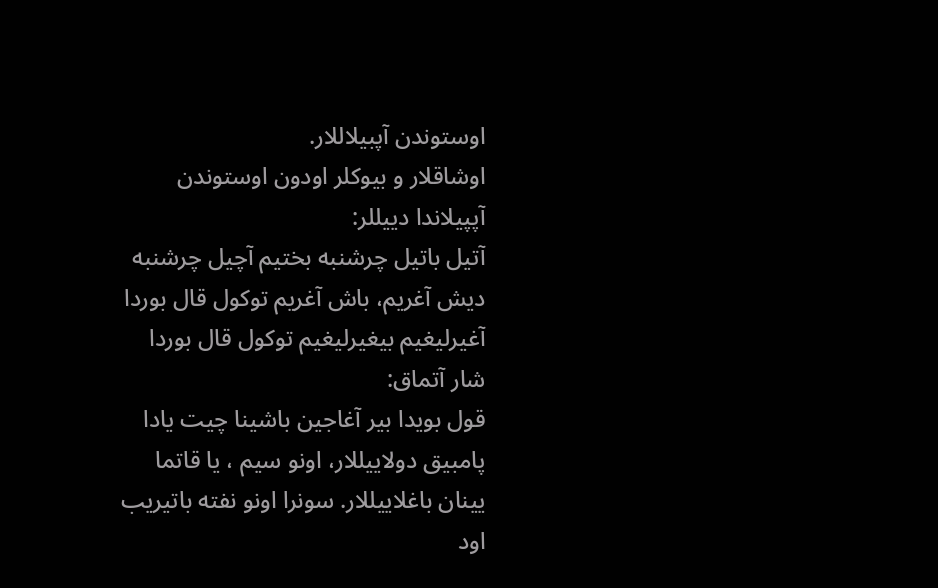اوستوندن آپبیلاللار.
اوشاقلار و بیوکلر اودون اوستوندن آپپیلاندا دییللر:
آتیل باتیل چرشنبه بختیم آچیل چرشنبه
دیش آغریم، باش آغریم توکول قال بوردا
آغیرلیغیم بیغیرلیغیم توکول قال بوردا
شار آتماق:
قول بویدا بیر آغاجین باشینا چیت یادا پامبیق دولاییللار، اونو سیم ، یا قاتما یینان باغلاییللار. سونرا اونو نفته باتیریب اود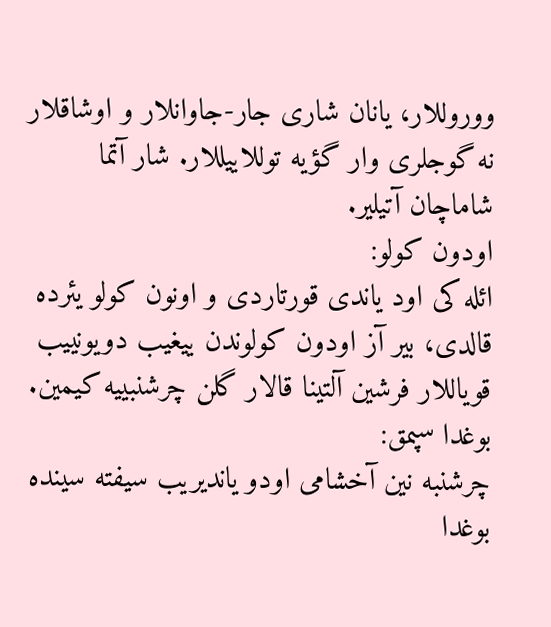ووروللار، یانان شاری جار-جاوانلار و اوشاقلار نه گوجلری وار گؤیه توللاییللار. شار آتما شاماچان آتیلیر.
اودون کولو:
ائله کی اود یاندی قورتاردی و اونون کولو یئرده قالدی، بیر آز اودون کولوندن ییغیب دویونییب قویاللار فرشین آلتینا قالار گلن چرشنبییه کیمین.
بوغدا سپمق:
چرشنبه نین آخشامی اودو یاندیریب سیفته سینده بوغدا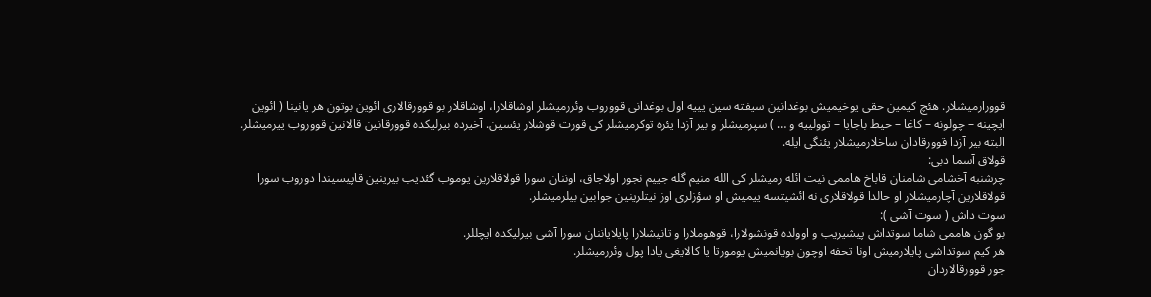قوورارمیشلار. هئچ کیمین حقی یوخیمیش بوغدانین سیفته سین یییه اول بوغدانی قووروب وئررمیشلر اوشاقلارا، اوشاقلار بو قوورقالاری ائوین بوتون هر یانینا ( ائوین ایچینه – چولونه – کاغا – حیط باجایا – توولییه و … ) سپرمیشلر و بیر آزدا یئره توکرمیشلر کی قورت قوشلار یئسین. آخیرده بیرلیکده قوورقانین قالانین قووروب ییرمیشلر.
البته بیر آزدا قوورقادان ساخلارمیشلار یئنگی ایله.
قولاق آسما دبی:
چرشنبه آخشامی شامنان قاباخ هاممی نیت ائله رمیشلر کی الله منیم گله جییم نجور اولاجاق، اوننان سورا قولاقلارین یوموب گئدیب بیرینین قاپیسیندا دوروب سورا قولاقلارین آچارمیشلار او حالدا قولاقلاری نه ائشیتسه ییمیش او سؤزلری اوز نیتلرینین جوابین بیلرمیشلر.
سوت داش ( سوت آشی ):
بو گون هاممی شاما سوتداش پیشیریب و اوولده قونشولارا، قوهوملارا و تانیشلارا پایلایاننان سورا آشی بیرلیکده ایچللر.
هر کیم سوتداشی پایلارمیش اونا تحفه اوچون بویانمیش یومورتا یا کالایغی یادا پول وئررمیشلر.
جور قوورقالاردان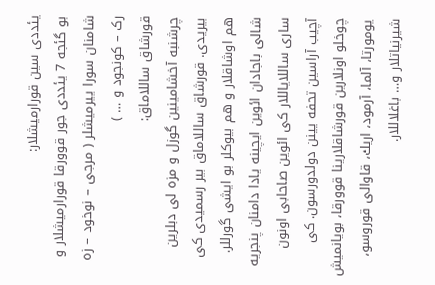یئددی سین قورارمیشلار:
بو گئجه 7 یئددی جور قوورقا قورارمیشلار و شامنان سورا ییرمیشلر ( مرجی – نوخود – زه رک – کونجود و … )
قورشاق ساللاماق:
چرشنبه آخشامینین گوزل و مزه لی دبلرین بیریدی. قورشاق ساللاماق بیر رسمیدی کی هم اوشاقلار و هم بیوکلر بو ایشی گورللر. شالی باجادان ائوین ایچینه یادا دامنان پنجریه ساری ساللایاللار کی ائوین صاحابی اونون آچیب آراسین تحفه یینن دولدورسون. کی چوخلو اونلارین قورشاقلارینا قوورقا، بویانمیش یومورتا، آلما، آرمود، اریك، قاوالی قوروسو، شیرنیاتلار و… باغلاللار.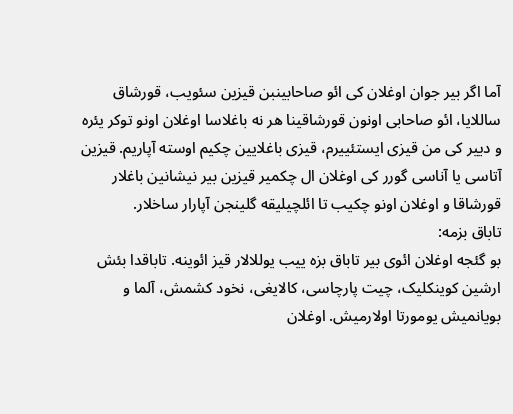آما اگر بیر جوان اوغلان کی ائو صاحابینبن قیزین سئویب، قورشاق ساللایا، ائو صاحابی اونون قورشاقینا هر نه باغلاسا اوغلان اونو توکر یئره و دییر کی من قیزی ایستئییرم، قیزی باغلایین چکیم اوسته آپاریم. قیزین آتاسی یا آناسی گورر کی اوغلان ال چکمیر قیزین بیر نیشانین باغلار قورشاقا و اوغلان اونو چکیب تا ائلچیلیقه گلینجن آپارار ساخلار.
تاباق بزمه:
بو گئجه اوغلان ائوی بیر تاباق بزه ییب یوللالار قیز ائوینه. تاباقدا بئش ارشین کوینکلیک، چیت پارچاسی، کالایغی، نخود کشمش، آلما و بویانمیش یومورتا اولارمیش. اوغلان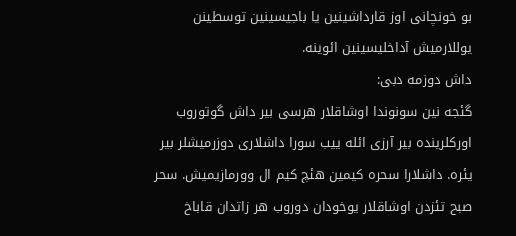بو خونچانی اوز قارداشینین یا باجیسینین توسطینن یوللارمیش آداخلیسینین ائوینه.
داش دوزمه دبی:
گئجه نین سونوندا اوشاقلار هرسی بیر داش گوتوروب اورکلرینده بیر آرزی ائله ییب سورا داشلاری دوزرمیشلر بیر یئره. داشلارا سحره کیمین هئچ کیم ال وورمازیمیش. سحر صبح تئزدن اوشاقلار یوخودان دوروب هر زاتدان قاباخ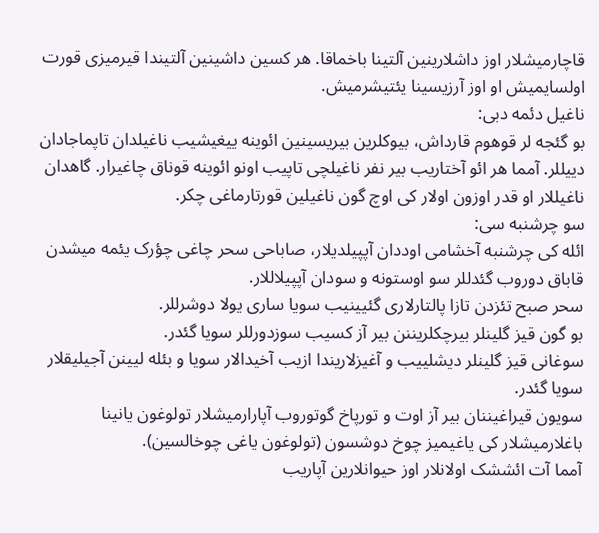قاچارمیشلار اوز داشلارینین آلتینا باخماقا. هر کسین داشینین آلتیندا قیرمیزی قورت اولسایمیش او اوز آرزیسینا یئتیشرمیش.
ناغیل دئمه دبی:
بو گئجه لر قوهوم قارداش، بیوکلرین بیریسینین ائوینه ییغیشیب ناغیلدان تاپماجادان دییللر. آمما هر ائو آختاریب بیر نفر ناغیلچی تاپیب اونو ائوینه قوناق چاغیرار. گاهدان ناغیللار او قدر اوزون اولار کی اوچ گون ناغیلین قورتارماغی چکر.
سو چرشنبه سی:
ائله کی چرشنبه آخشامی اوددان آپپیلدیلار، صاباحی سحر چاغی چؤرک یئمه میشدن قاباق دوروب گئدللر سو اوستونه و سودان آپپیلاللار.
سحر صبح تئزدن تازا پالتارلاری گئیینیب سویا ساری یولا دوشرللر.
بو گون قیز گلینلر بیرچکلریننن بیر آز کسیب سوزدورللر سویا گئدر.
سوغانی قیز گلینلر دیشلییب و آغیزلاریندا ازیب آخیدالار سویا و بئله لیینن آجیلیقلار سویا گئدر.
سویون قیراغیننان بیر آز اوت و تورپاخ گوتوروب آپارارمیشلار تولوغون یانینا باغلارمیشلار کی یاغیمیز چوخ دوشسون (تولوغون یاغی چوخالسین).
آمما آت ائششک اولانلار اوز حیوانلارین آپاریب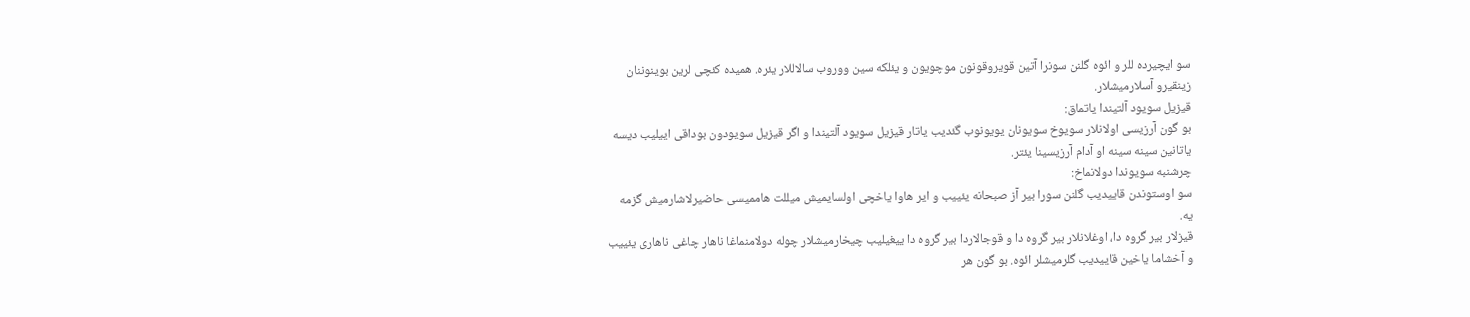سو ایچیرده للر و ائوه گلنن سونرا آتین قویروقونون موچویون و یئلکه سین ووروب سالاللار یئره. همیده کئچی لرین بوینوننان زینقیرو آسلارمیشلار.
قیزیل سویود آلتیندا یاتماق:
بو گون آرزیسی اولانلار سویوخ سویونان یویونوب گئدیب یاتار قیزیل سویود آلتیندا و اگر قیزیل سویودون بوداقی اییلیب دیسه یاتانین سینه سینه او آدام آرزیسینا یئتر.
چرشنبه سویوندا دولانماخ:
سو اوستوندن قاییدیب گلنن سورا بیر آز صبحانه یئییب و ایر هاوا یاخچی اولسایمیش میللت هاممیسی حاضیرلاشارمیش گزمه یه.
قیزلار بیر گروه دا، اوغلانلار بیر گروه دا و قوجالاردا بیر گروه دا ییغیلیب چیخارمیشلار چوله دولامنماغا ناهار چاغی ناهاری یئییب و آخشاما یاخین قاییدیب گلرمیشلر ائوه. بو گون هر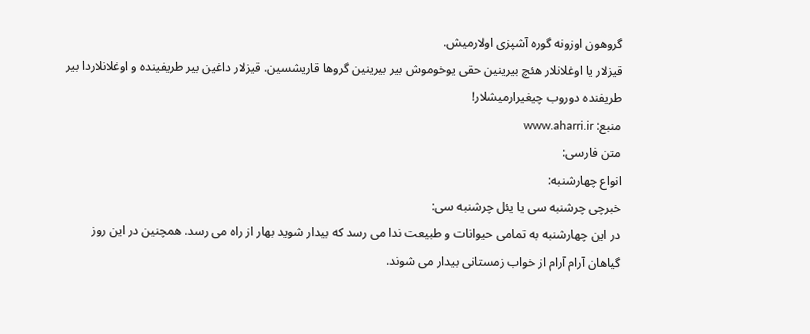گروهون اوزونه گوره آشپزی اولارمیش.
قیزلار یا اوغلانلار هئچ بیرینین حقی یوخوموش بیر بیرینین گروها قاریشسین. قیزلار داغین بیر طریفینده و اوغلانلاردا بیر طریفنده دوروب چیغیرارمیشلار!
منبع: www.aharri.ir
متن فارسی:
انواع چهارشنبه:
خبرچی چرشنبه سی یا یئل چرشنبه سی:
در این چهارشنبه به تمامی حیوانات و طبیعت ندا می رسد كه بیدار شوید بهار از راه می رسد. همچنین در این روز گیاهان آرام آرام از خواب زمستانی بیدار می شوند.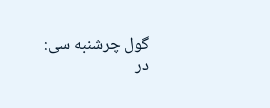گول چرشنبه سی:
در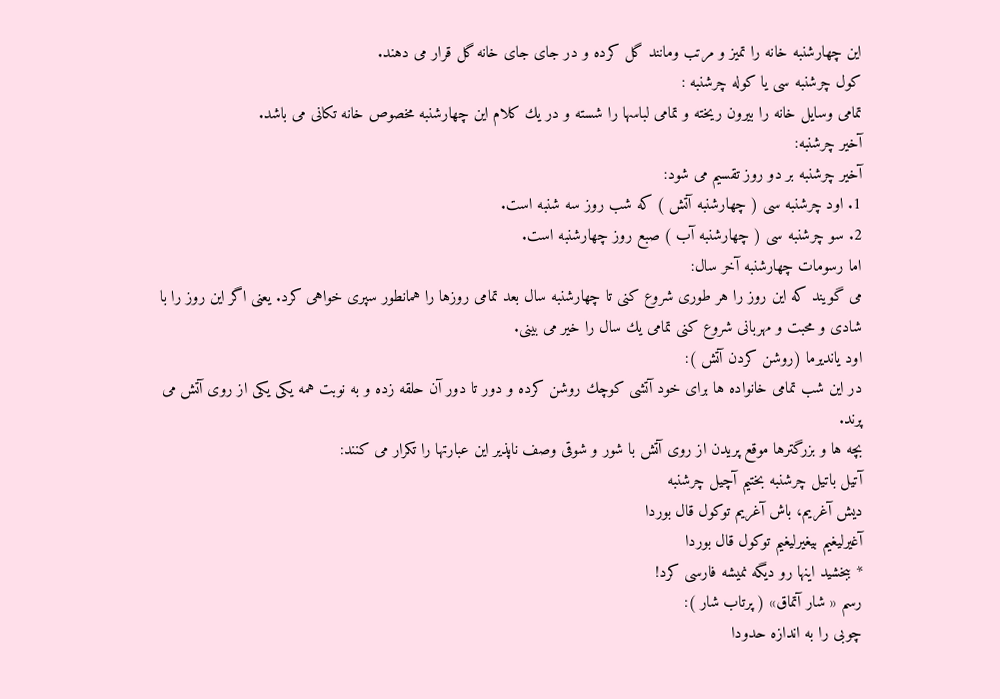این چهارشنبه خانه را تمیز و مرتب ومانند گل كرده و در جای جای خانه گل قرار می دهند.
کول چرشنبه سی یا کوله چرشنبه :
تمامی وسایل خانه را بیرون ریخته و تمامی لباسها را شسته و در یك كلام این چهارشنبه مخصوص خانه تكانی می باشد.
آخیر چرشنبه:
آخیر چرشنبه بر دو روز تقسیم می شود:
1. اود چرشنبه سی ( چهارشنبه آتش ) كه شب روز سه شنبه است.
2. سو چرشنبه سی ( چهارشنبه آب ) صبع روز چهارشنبه است.
اما رسومات چهارشنبه آخر سال:
می گویند كه این روز را هر طوری شروع كنی تا چهارشنبه سال بعد تمامی روزها را همانطور سپری خواهی كرد. یعنی اگر این روز را با شادی و محبت و مهربانی شروع كنی تمامی یك سال را خیر می بینی.
اود یاندیرما (روشن كردن آتش ):
در این شب تمامی خانواده ها برای خود آتشی كوچك روشن كرده و دور تا دور آن حلقه زده و به نوبت همه یكی یكی از روی آتش می پرند.
بچه ها و بزرگترها موقع پریدن از روی آتش با شور و شوقی وصف ناپذیر این عبارتها را تكرار می كنند:
آتیل باتیل چرشنبه بختیم آچیل چرشنبه
دیش آغریم، باش آغریم توکول قال بوردا
آغیرلیغیم بیغیرلیغیم توکول قال بوردا
* ببخشید اینها رو دیگه نمیشه فارسی كرد!
رسم « شار آتماق» ( پرتاب شار ):
چوبی را به اندازه حدودا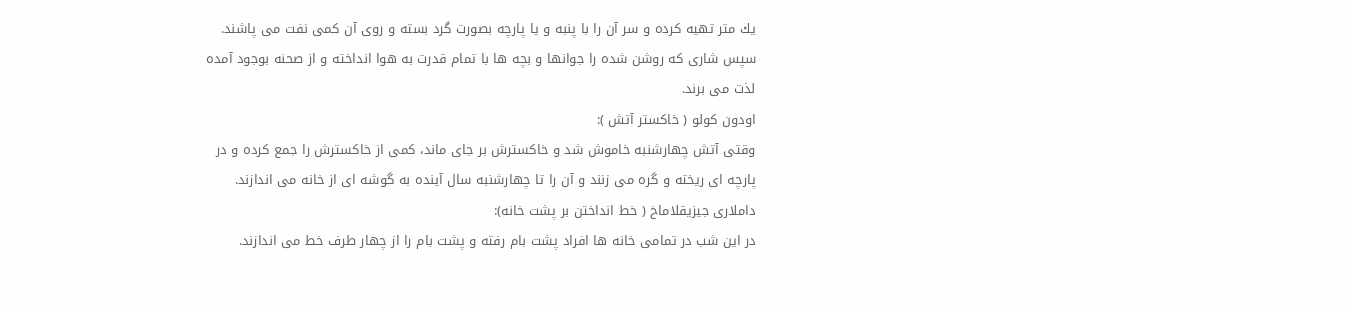یك متر تهیه كرده و سر آن را با پنبه و یا پارچه بصورت گرد بسته و روی آن كمی نفت می پاشند. سپس شاری كه روشن شده را جوانها و بچه ها با تمام قدرت به هوا انداخته و از صحنه بوجود آمده لذت می برند.
اودون کولو ( خاكستر آتش ):
وقتی آتش چهارشنبه خاموش شد و خاكسترش بر جای ماند، كمی از خاكسترش را جمع كرده و در پارچه ای ریخته و گره می زنند و آن را تا چهارشنبه سال آینده به گوشه ای از خانه می اندازند.
داملاری جیزیقلاماخ ( خط انداختن بر پشت خانه):
در این شب در تمامی خانه ها افراد پشت بام رفته و پشت بام را از چهار طرف خط می اندازند.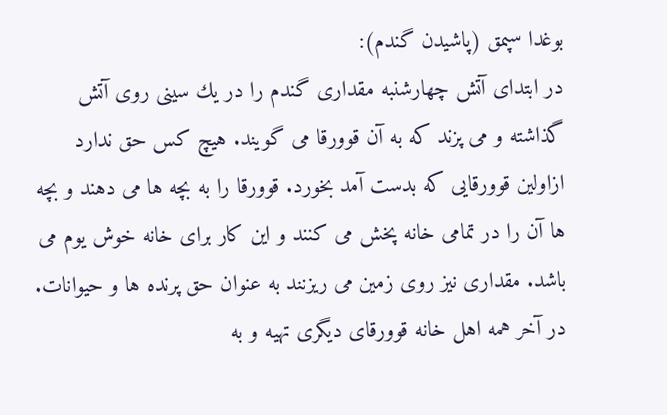بوغدا سپمق (پاشیدن گندم):
در ابتدای آتش چهارشنبه مقداری گندم را در یك سینی روی آتش گذاشته و می پزند كه به آن قوورقا می گویند. هیچ كس حق ندارد ازاولین قوورقایی كه بدست آمد بخورد. قوورقا را به بچه ها می دهند و بچه ها آن را در تمامی خانه پخش می كنند و این كار برای خانه خوش یوم می باشد. مقداری نیز روی زمین می ریزنند به عنوان حق پرنده ها و حیوانات. در آخر همه اهل خانه قوورقای دیگری تهیه و به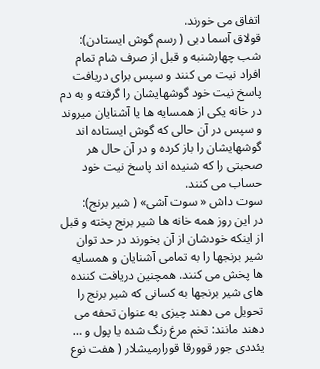اتفاق می خورند.
قولاق آسما دبی ( رسم گوش ایستادن):
شب چهارشنبه و قبل از صرف شام تمام افراد نیت می كنند و سپس برای دریافت پاسخ نیت خود گوشهایشان را گرفته و به دم در خانه یكی از همسایه ها یا آشنایان میروند و سپس در آن حالی كه گوش ایستاده اند گوشهایشان را باز كرده و در آن حال هر صحبتی را كه شنیده اند پاسخ نیت خود حساب می كنند.
سوت داش « سوت آشی» ( شیر برنج):
در این روز همه خانه ها شیر برنج پخته و قبل از اینكه خودشان از آن بخورند در حد توان شیر برنجها را به تمامی آشنایان و همسایه ها پخش می كنند. همچنین دریافت كننده های شیر برنجها به كسانی كه شیر برنج را تحویل می دهند چیزی به عنوان تحفه می دهند مانند: تخم مرغ رنگ شده یا پول و …
یئددی جور قوورقا قورارمیشلار ( هفت نوع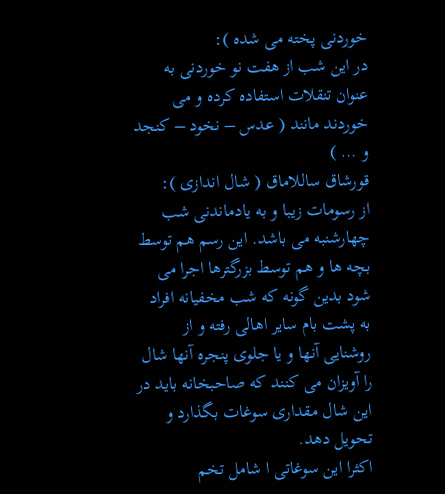خوردنی پخته می شده ):
در این شب از هفت نو خوردنی به عنوان تنقلات استفاده كرده و می خوردند مانند ( عدس – نخود – كنجد و … )
قورشاق ساللاماق ( شال اندازی ):
از رسومات زیبا و به یادماندنی شب چهارشنبه می باشد. این رسم هم توسط بچه ها و هم توسط بزرگترها اجرا می شود بدین گونه كه شب مخفیانه افراد به پشت بام سایر اهالی رفته و از روشنایی آنها و یا جلوی پنجره آنها شال را آویزان می كنند كه صاحبخانه باید در این شال مقداری سوغات بگذارد و تحویل دهد.
اكثرا این سوغاتی ا شامل تخم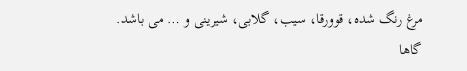مرغ رنگ شده، قوورقا، سیب، گلابی، شیرینی و … می باشد.
گاها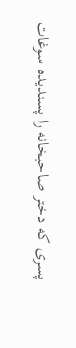پسری كه دختر صاحبخانه را پسندیده سوغات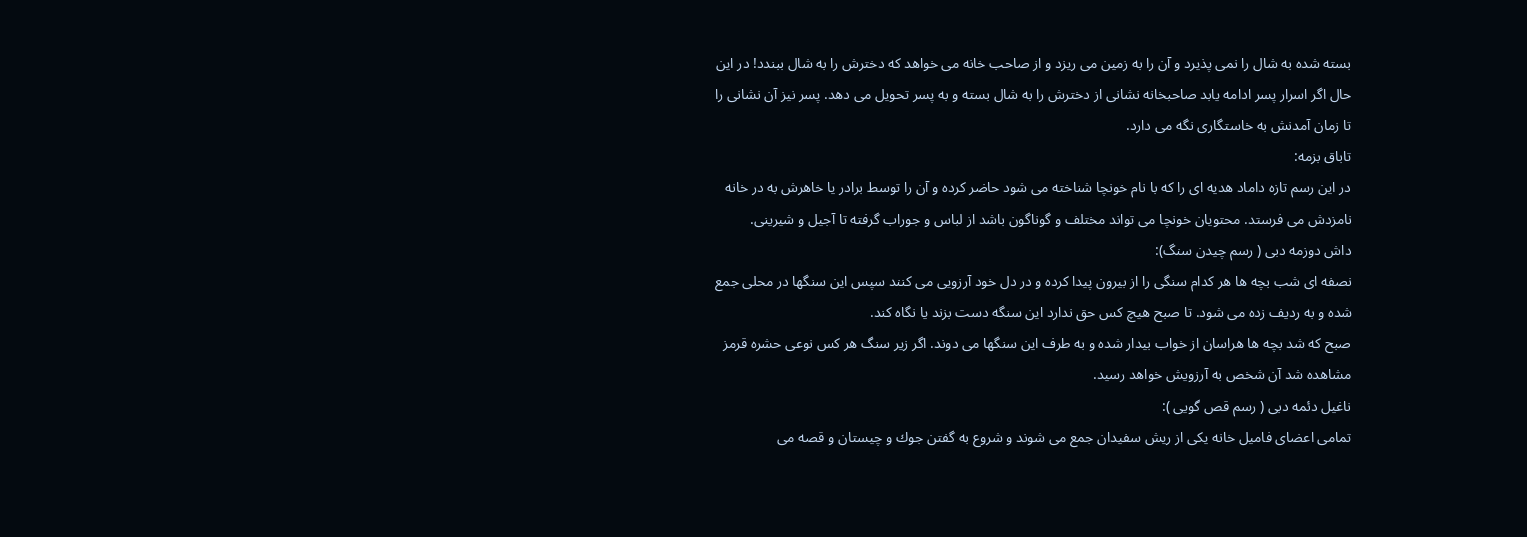بسته شده به شال را نمی پذیرد و آن را به زمین می ریزد و از صاحب خانه می خواهد كه دخترش را به شال ببندد! در این حال اگر اسرار پسر ادامه یابد صاحبخانه نشانی از دخترش را به شال بسته و به پسر تحویل می دهد. پسر نیز آن نشانی را تا زمان آمدنش به خاستگاری نگه می دارد.
تاباق بزمه:
در این رسم تازه داماد هدیه ای را كه با نام خونچا شناخته می شود حاضر كرده و آن را توسط برادر یا خاهرش به در خانه نامزدش می فرستد. محتویان خونچا می تواند مختلف و گوناگون باشد از لباس و جوراب گرفته تا آجیل و شیرینی.
داش دوزمه دبی ( رسم چیدن سنگ):
نصفه ای شب بچه ها هر كدام سنگی را از بیرون پیدا كرده و در دل خود آرزویی می كنند سپس این سنگها در محلی جمع شده و به ردیف زده می شود. تا صبح هیچ كس حق ندارد این سنگه دست بزند یا نگاه كند.
صبح كه شد بچه ها هراسان از خواب بیدار شده و به طرف این سنگها می دوند. اگر زیر سنگ هر كس نوعی حشره قرمز مشاهده شد آن شخص به آرزویش خواهد رسید.
ناغیل دئمه دبی ( رسم قص گویی ):
تمامی اعضای فامیل خانه یكی از ریش سفیدان جمع می شوند و شروع به گفتن جوك و چیستان و قصه می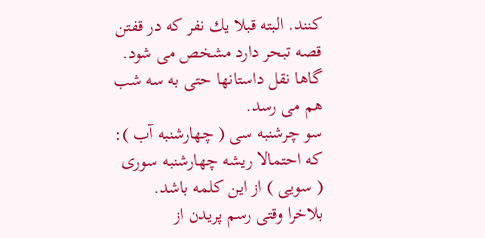كنند. البته قبلا یك نفر كه در قفتن قصه تبحر دارد مشخص می شود. گاها نقل داستانها حتی به سه شب هم می رسد.
سو چرشنبه سی ( چهارشنبه آب ): كه احتمالا ریشه چهارشنبه سوری ( سویی ) از این كلمه باشد.
بلاخرا وقتی رسم پریدن از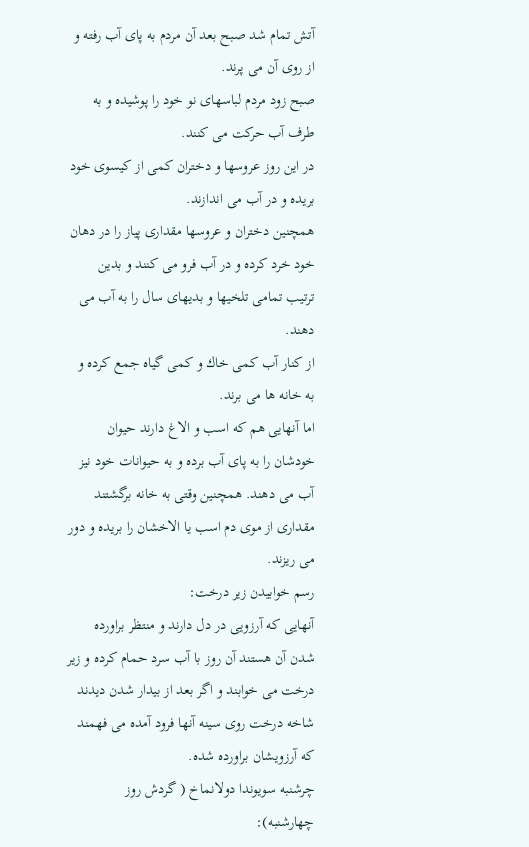آتش تمام شد صبح بعد آن مردم به پای آب رفته و از روی آن می پرند.
صبح زود مردم لباسهای نو خود را پوشیده و به طرف آب حرکت می کنند.
در این روز عروسها و دختران كمی از كیسوی خود بریده و در آب می اندازند.
همچنین دختران و عروسها مقداری پیاز را در دهان خود خرد كرده و در آب فرو می كنند و بدین ترتیب تمامی تلخیها و بدیهای سال را به آب می دهند.
از كنار آب كمی خاك و كمی گیاه جمع كرده و به خانه ها می برند.
اما آنهایی هم كه اسب و الاغ دارند حیوان خودشان را به پای آب برده و به حیوانات خود نیز آب می دهند. همچنین وقتی به خانه برگشتند مقداری از موی دم اسب یا الاخشان را بریده و دور می ریزند.
رسم خوابیدن زیر درخت:
آنهایی که آرزویی در دل دارند و منتظر براورده شدن آن هستند آن روز با آب سرد حمام کرده و زیر درخت می خوابند و اگر بعد از بیدار شدن دیدند شاخه درخت روی سینه آنها فرود آمده می فهمند که آرزویشان براورده شده.
چرشنبه سویوندا دولانماخ ( گردش روز چهارشنبه):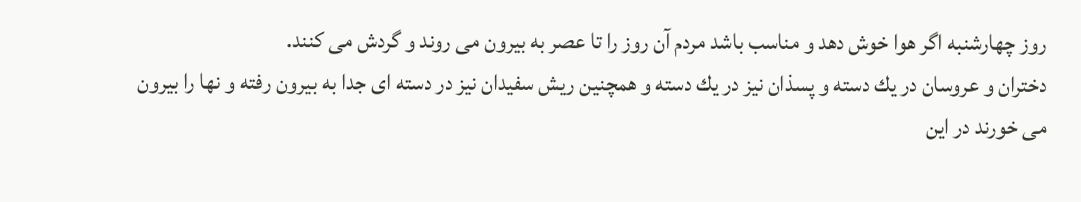روز چهارشنبه اگر هوا خوش دهد و مناسب باشد مردم آن روز را تا عصر به بیرون می روند و گردش می كنند.
دختران و عروسان در یك دسته و پسذان نیز در یك دسته و همچنین ریش سفیدان نیز در دسته ای جدا به بیرون رفته و نها را بیرون می خورند در این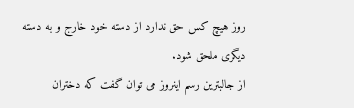روز هیچ كس حق ندارد از دسته خود خارج و به دسته دیگری ملحق شود.
از جالبترین رسم اینروز می توان گفت كه دختران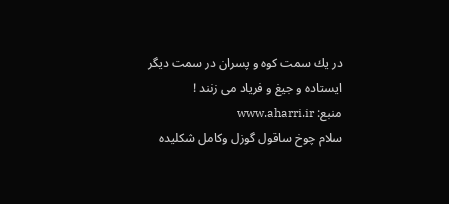در یك سمت كوه و پسران در سمت دیگر ایستاده و جیغ و فریاد می زنند !
منبع: www.aharri.ir
سلام چوخ ساقول گوزل وکامل شکلیده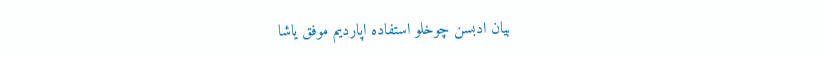بیان ادبسن چوخلو استفاده اپاردیم موفق یاشا